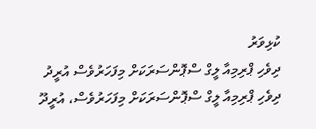ކުޅިވަރު
ދިވެހި ޕްރިމިއާ ލީގް ސްޕޮންސަރަކަށް މިފަހަރުވެސް އުރީދު
ދިވެހި ޕްރިމިއާ ލީގް ސްޕޮންސަރަކަށް މިފަހަރުވެސް، އުރީދޫ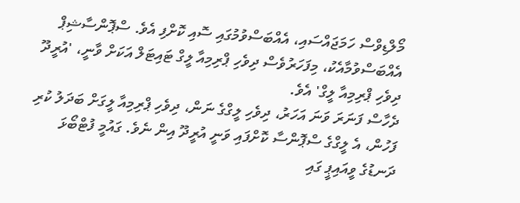މޯލްޑިވްސް ހަމަޖައްސައި، އެއްބަސްވުމުގައި ސޮއި ކޮށްފި އެވެ. ސްޕޮންސާޝިޕް އެއްބަސްވުމާއެކު، މިފަހަރުވެސް ދިވެހި ޕްރިމިއާ ލީގް ޓައިޓަލް އަކަށް ވާނީ، 'އުރީދޫ ދިވެހި ޕްރިމިއާ ލީގް' އެވެ.
ދެހާސް ފަނަރަ ވަނަ އަހަރު، ދިވެހި ލީގްގެ ނަން، ދިވެހި ޕްރިމިއާ ލީގަށް ބަދަލު ކުރި ފަހުން، އެ ލީގްގެ ސްޕޮންސާ ކޮށްފައި ވަނީ އުރީދޫ އިން ނެވެ. ގައުމީ ފުޓްބޯޅަ ދަނޑުގެ ވީއައިޕީ ގައި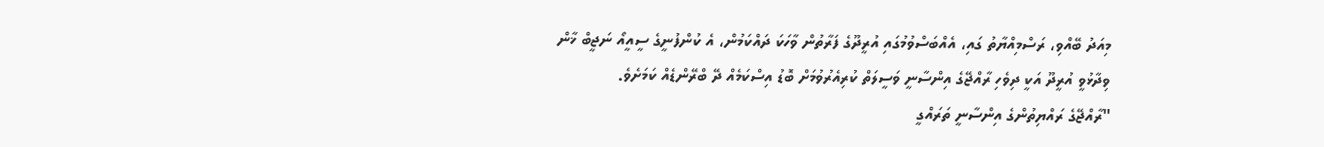މިއަދު ބޭއްވި، ރަސްމިއްޔާތު ގައި، އެއްބަސްވުމުގައި އުރީދޫގެ ފަރާތުން ވާހަކަ ދައްކަމުން، އެ ކުންފުނީގެ ސީއީއޯ ނަޖީބް ޚާން ވިދާޅުވީ އުރީދޫ އަކީ ދިވެހި ރާއްޖޭގެ އިންސާނީ ވަސީލަތް ކުރިއެރުވުމަށް ބޮޑު އިސްކަމެއް ދޭ ބްރޭންޑެއް ކަމަށެވެ.
"ރާއްޖޭގެ ރައްޔިތުންގެ އިންސާނީ ތަރައްގީ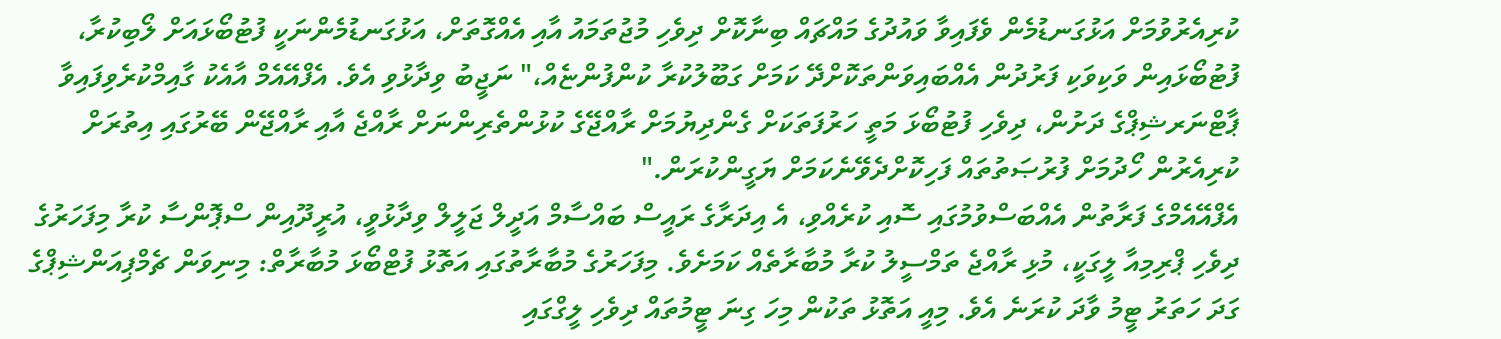ކުރިއެރުވުމަށް އަޅުގަނޑުމެން ވެފައިވާ ވައުދުގެ މައްޗައް ބިނާކޮށް ދިވެހި މުޖުތަމައު އާއި އެއްގޮތަށް، އަޅުގަނޑުމެންނަކީ ފުޓުބޯޅައަށް ލޯބިކުރާ، ފުޓުބޯޅައިން ވަކިވަކި ފަރުދުން އެއްބައިވަންތަކޮށްދޭ ކަމަށް ގަބޫލުކުރާ ކުންފުންޏެއް،" ނަޖީބު ވިދާޅުވި އެވެ. އެފްއޭއެމް އާއެކު ގާއިމްކުރެވިފައިވާ ޕާޓްނަރޝިޕްގެ ދަށުން، ދިވެހި ފުޓުބޯޅަ މަތީ ހަރުފަތަކަށް ގެންދިޔުމަށް ރާއްޖޭގެ ކުޅުންތެރިންނަށް ރާއްޖެ އާއި ރާއްޖޭން ބޭރުގައި އިތުރަށް ކުރިއެރުން ހޯދުމަށް ފުރުޞަތުތައް ފަހިކޮށްދެވޭނެކަމަށް ޔަގީންކުރަން."
އެފްއޭއެމްގެ ފަރާތުން އެއްބަސްވުމުގައި ސޮއި ކުރެއްވި، އެ އިދަރާގެ ރައީސް ބައްސާމް އަދީލް ޖަލީލް ވިދާޅުވީ، އުރީދޫއިން ސްޕޮންސާ ކުރާ މިފަހަރުގެ ދިވެހި ޕްރިމިއާ ލީގަކީ، މުޅި ރާއްޖެ ތަމްސީލު ކުރާ މުބާރާތެއް ކަމަށެވެ. މިފަހަރުގެ މުބާރާތުގައި އަތޮޅު ފުޓްބޯޅަ މުބާރާތް: މިނިވަން ޗެމްޕިއަންޝިޕްގެ ގަދަ ހަތަރު ޓީމު ވާދަ ކުރަނެ އެވެ. މިއީ އަތޮޅު ތަކުން މިހަ ގިނަ ޓީމުތައް ދިވެހި ލީގްގައި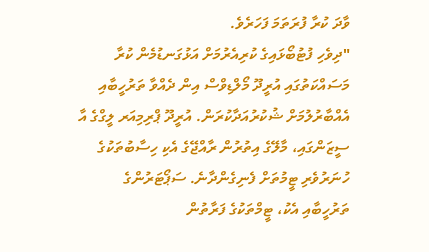ވާދަ ކުރާ ފުރަތަމަ ފަހަރެވެ.
"ދިވެހި ފުޓުބޯޅައިގެ ކުރިއެރުމަށް އަޅުގަނޑުމެން ކުރާ މަސައްކަތުގައި އުރީދޫ މޯލްޑިވްސް އިން ދެއްވާ ތަރުހީބާއި އެއްބާރުލުމަށް ޝުކުރުއަދާކުރަން. އުރީދޫ ޕްރިމިއަރ ލީގްގެ އާ ސީޒަންގައި، މާލޭގެ އިތުރުން ރާއްޖޭގެ އެކި ހިސާބުތަކުގެ ހުނަރުވެރި ޓީމުތަށް ފެނިގެންދާނެ. ސަޕޯޓަރުންގެ ތަރުހީބާއި އެކު، ޓީމްތަކުގެ ފަރާތުން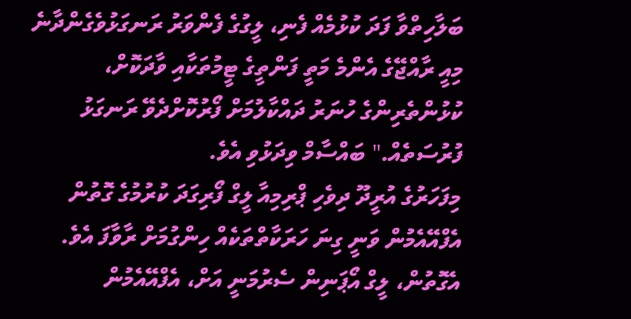ބަލާހިތްވާ ފަދަ ކުޅުމެއް ފެނި، ލީގުގެ ފެންވަރު ރަނގަޅުވެގެންދާނެ މިއީ ރާއްޖޭގެ އެންމެ މަތީ ފަންތީގެ ޓީމުތަކާއި ވާދަކޮށް، ކުޅުންތެރިންގެ ހުނަރު ދައްކާލުމަށް ފޯރުކޮށްދެވޭ ރަނގަޅު ފުރުސަތެއް." ބައްސާމް ވިދަޅުވި އެވެ.
މިފަހަރުގެ އުރީދޫ ދިވެހި ޕްރިމިއާ ލީގް ފޯރިގަދަ ކުރުމުގެ ގޮތުން އެފްއޭއެމުން ވަނީ ގިނަ ހަރަކާތްތަކެއް ހިންގުމަށް ރާވާފަ އެވެ. އެގޮތުން، ލީގް އޯޕަނިން ސެރުމަނީ އަށް، އެފްއޭއެމުން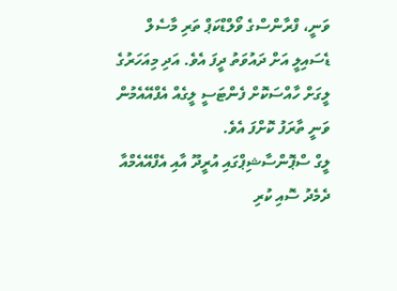ވަނީ، ފްރާންސްގެ ވޯލްޑްކަޕް ތަރި މާސެލް ޑެސައިލީ އަށް ދައުވަތު ދީފަ އެވެ. އަދި މިއަހަރުގެ ލީގަށް ހާއްސަކޮށް ފެންޓަސީ ލީގެއް އެފްއޭއެމުން ވަނީ ތާރަފު ކޮށްފަ އެވެ.
ލީގް ސްޕޮންސާޝިޕްގައި އުރީދޫ އާއި އެފްއޭއެމްއާ ދެމެދު ސޮއި ކުރި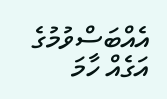އެއްބަސްވުމުގެ އަގެއް ހާމަ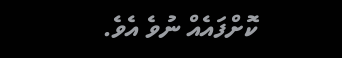ކޮށްފައެއް ނުވެ އެވެ.